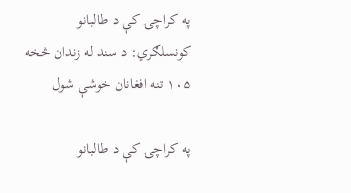په کراچۍ کې د طالبانو کونسلګري: د سند له زندان څخه ۱۰۵ تنه افغانان خوشې شول

په کراچۍ کې د طالبانو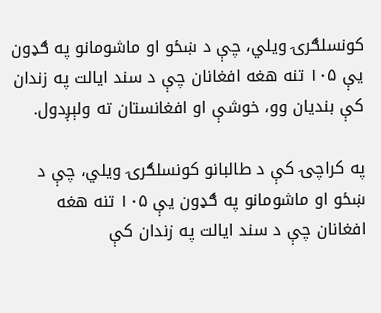کونسلګرۍ ویلي، چې د ښځو او ماشومانو په ګډون یې ۱۰۵ تنه هغه افغانان چې د سند ایالت په زندان کې بندیان وو، خوشې او افغانستان ته ولېږدول.

په کراچۍ کې د طالبانو کونسلګرۍ ویلي، چې د ښځو او ماشومانو په ګډون یې ۱۰۵ تنه هغه افغانان چې د سند ایالت په زندان کې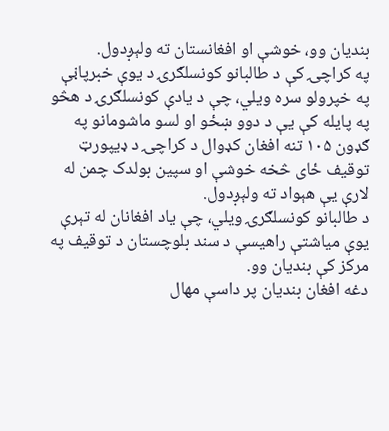بندیان وو، خوشې او افغانستان ته ولېږدول.
په کراچۍ کې د طالبانو کونسلګرۍ د یوې خبرپاڼې په خپرولو سره ویلي، چې د یادې کونسلګرۍ د هڅو په پایله کې یې د دوو ښځو او لسو ماشومانو په ګډون ۱۰۵ تنه افغان کډوال د کراچۍ د ډیپورټ توقیف ځای څخه خوشې او سپین بولدک چمن له لارې یې هېواد ته ولېږدول.
د طالبانو کونسلګرۍ ویلي، چې یاد افغانان له تېرې یوې میاشتې راهیسې د سند بلوچستان د توقیف په مرکز کې بندیان وو.
دغه افغان بندیان پر داسې مهال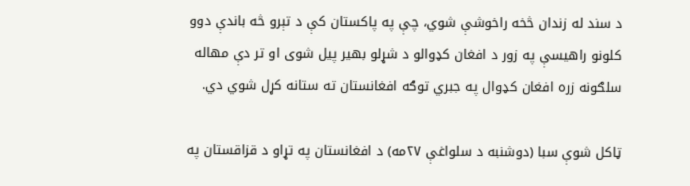د سند له زندان څخه راخوشې شوي، چې په پاکستان کې د تېرو څه باندې دوو کلونو راهیسې په زور د افغان کډوالو د شړلو بهیر پیل شوی او تر دې مهاله سلګونه زره افغان کډوال په جبري توګه افغانستان ته ستانه کړل شوي دي.

ټاکل شوې سبا (دوشنبه د سلواغې ۲۷مه) د افغانستان په تړاو د قزاقستان په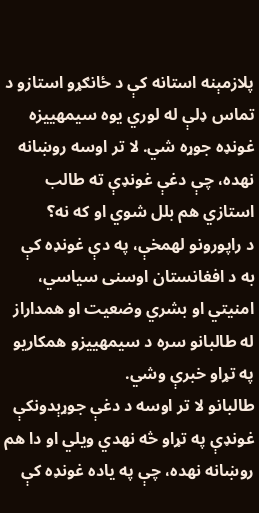پلازمېنه استانه کې د ځانګړو استازو د تماس ډلې له لوري یوه سیمهییزه غونډه جوړه شي. لا تر اوسه روښانه نهده، چې دغې غونډې ته طالب استازي هم بلل شوي او که نه؟
د راپورونو لهمخې، په دې غونډه کې به د افغانستان اوسنی سیاسي، امنیتي او بشري وضعیت او همداراز له طالبانو سره د سیمهییزو همکاریو په تړاو خبرې وشي.
طالبانو لا تر اوسه د دغې جوړېدونکې غونډې په تړاو څه نهدي ویلي او دا هم روښانه نهده، چې په یاده غونډه کې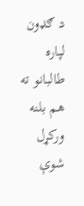د ګډون لپاره طالبانو ته هم بلنه ورکړل شوې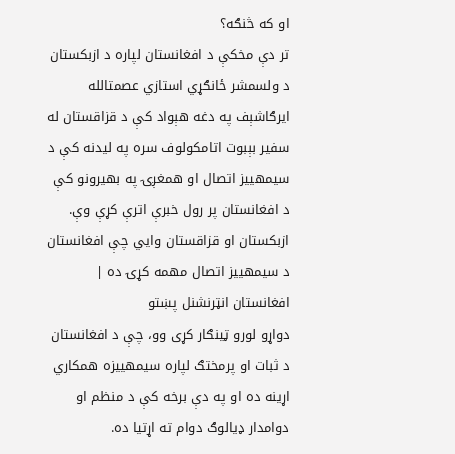او که څنګه؟
تر دې مخکې د افغانستان لپاره د ازبکستان د ولسمشر ځانګړي استازي عصمتالله ایرګاشېف په دغه هېواد کې د قزاقستان له سفیر بېبوت اتامکولوف سره په لیدنه کې د سیمهییز اتصال او همغږۍ په بهیرونو کې د افغانستان پر رول خبرې اترې کړې وې.
ازبکستان او قزاقستان وايي چې افغانستان د سیمهییز اتصال مهمه کړۍ ده | افغانستان انټرنشنل پښتو
دواړو لورو ټینګار کړی وو، چې د افغانستان د ثبات او پرمختګ لپاره سیمهییزه همکاري اړینه ده او په دې برخه کې د منظم او دوامدار ډیالوګ دوام ته اړتیا ده.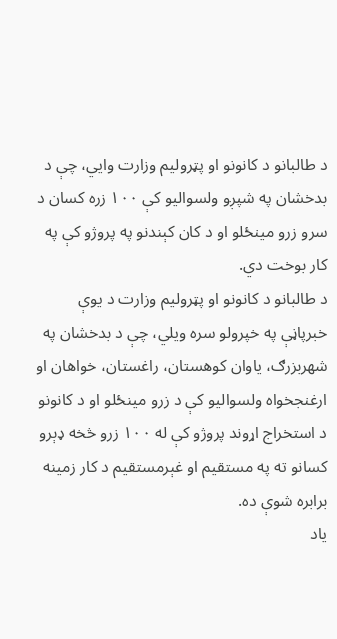د طالبانو د کانونو او پټرولیم وزارت وایي، چې د بدخشان په شپږو ولسوالیو کې ۱۰۰ زره کسان د سرو زرو مینځلو او د کان کېندنو په پروژو کې په کار بوخت دي.
د طالبانو د کانونو او پټرولیم وزارت د یوې خبرپاڼې په خپرولو سره ویلي، چې د بدخشان په شهربزرګ، یاوان کوهستان، راغستان، خواهان او ارغنجخواه ولسوالیو کې د زرو مینځلو او د کانونو د استخراج اړوند پروژو کې له ۱۰۰ زرو څخه ډېرو کسانو ته په مستقیم او غېرمستقیم د کار زمینه برابره شوې ده.
یاد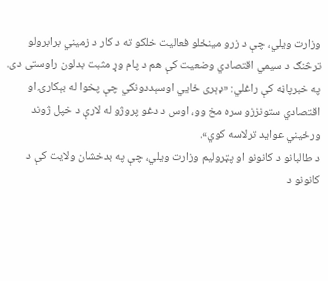وزارت ویلي، چې د زرو مینځلو فعالیت خلکو ته د کار د زمیني برابرولو ترڅنګ د سیمي اقتصادي وضعیت کې هم د پام وړ مثبت بدلون راوستی دی.
په خبرپاڼه کې راغلي: «ډېری ځايي اوسېددونکي چې پخوا له بېکارۍ او اقتصادي ستونززو سره مخ وو، اوس د دغو پروژو له لارې د خپل ژوند ورځیني عواید ترلاسه کوي».
د طالبانو د کانونو او پټرولیم وزارت ویلي، چې په بدخشان ولایت کې د کانونو د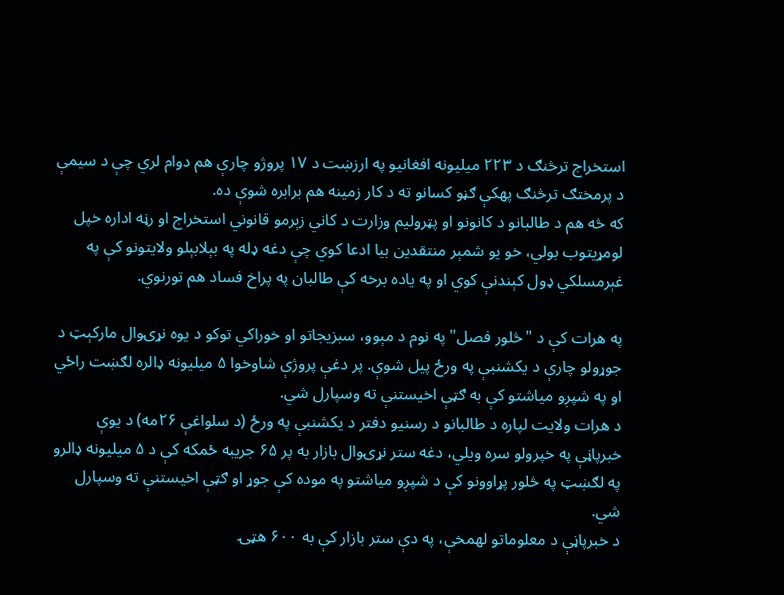استخراج ترڅنګ د ۲۲۳ میلیونه افغانیو په ارزښت د ۱۷ پروژو چارې هم دوام لري چې د سیمې د پرمختګ ترڅنګ پهکې ګڼو کسانو ته د کار زمینه هم برابره شوې ده.
که څه هم د طالبانو د کانونو او پټرولیم وزارت د کاني زېرمو قانوني استخراج او رڼه اداره خپل لومړیتوب بولي، خو یو شمېر منتقدین بیا ادعا کوي چې دغه ډله په بېلابېلو ولایتونو کې په غېرمسلکي ډول کېندنې کوي او په یاده برخه کې طالبان په پراخ فساد هم تورنوي.

په هرات کې د "څلور فصل" په نوم د مېوو، سبزیجاتو او خوراکي توکو د یوه نړۍوال مارکېټ د جوړولو چارې د یکشنبې په ورځ پیل شوې. پر دغې پروژې شاوخوا ۵ میلیونه ډالره لګښت راځي او په شپږو میاشتو کې به ګټې اخیستنې ته وسپارل شي.
د هرات ولایت لپاره د طالبانو د رسنیو دفتر د یکشنبې په ورځ (د سلواغې ۲۶مه) د یوې خبرپاڼې په خپرولو سره ویلي، دغه ستر نړۍوال بازار به پر ۶۵ جریبه ځمکه کې د ۵ میلیونه ډالرو په لګښټ په څلور پړاوونو کې د شپږو میاشتو په موده کې جوړ او ګټې اخیستنې ته وسپارل شي.
د خبرپاڼې د معلوماتو لهمخې، په دې ستر بازار کې به ۶۰۰ هټۍ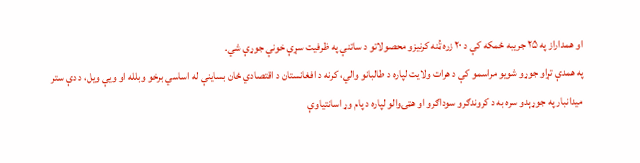او همداراز په ۲۵ جریبه ځمکه کې د ۲۰ زره ټُنه کرنیزو محصولاتو د ساتنې په ظرفیت سړې خونې جوړې شي.
په همدې تړاو جوړو شویو مراسمو کې د هرات ولایت لپاره د طالبانو والي، کرنه د افغانستان د اقتصادي ځان بساینې له اساسي برخو وبلله او ویې ویل، د دې ستر میدانبار په جوړېدو سره به د کروندګرو سوداګرو او هټۍوالو لپاره د پام وړ اسانتیاوې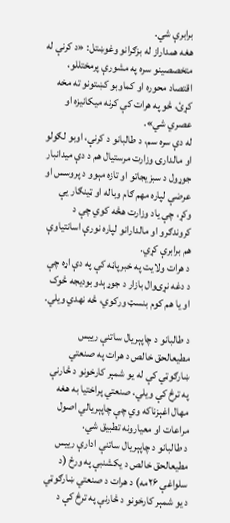برابرې شي.
هغه همداراز له بزګرانو وغوښتل: «د کرنې له متخصصینو سره په مشورې پرمختللو، اقتصاد محوره او کماوبو کښتونو ته مخه کړئ، څو په هرات کې کرنه میکانیزه او عصري شي».
له دې سره سم، د طالبانو د کرنې، اوبو لګولو او مالدارۍ وزارت مرستیال هم د دې میدانبار جوړول د سبزیجاتو او تازه مېوو د پروسس او عرضې لپاره مهم ګام وباله او ټینګار یې وکړ، چې یاد وزارت هڅه کوي چې د کروندګرو او مالدارانو لپاره نورې اسانتیاوې هم برابرې کړي.
د هرات ولایت په خبرپاڼه کې په دې اړه چې د دغه نړۍوال بازار د جوړېدو بودیجه څوک او یا هم کوم بنسټ ورکوي، څه نهدي ویلي.

د طالبانو د چاپېریال ساتنې رييس مطیعالحق خالص د هرات په صنعتي ښارګوټي کې له یو شمېر کارخونو د څارنې په ترڅ کې ویلي، صنعتي پراختیا به هغه مهال اغېزناکه وي چې چاپېریالي اصول مراعات او معیارونه تطبیق شي.
د طالبانو د چاپېریال ساتنې ادارې رييس مطیعالحق خالص د یکشنبې په ورځ (د سلواغې ۲۶مه) د هرات د صنعتي ښارګوټي د یو شمېر کارخونو د څارنې په ترڅ کې د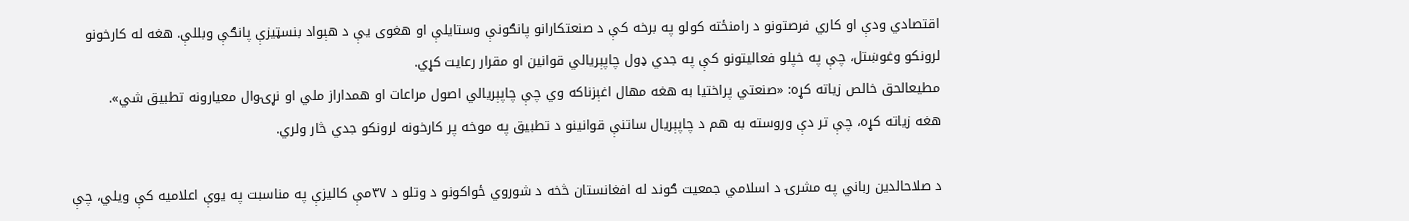اقتصادي ودې او کاري فرصتونو د رامنځته کولو په برخه کې د صنعتکارانو پانګونې وستایلې او هغوی یې د هېواد بنسټيزې پانګې وبللې. هغه له کارخونو لرونکو وغوښتل، چې په خپلو فعالیتونو کې په جدي ډول چاپېریالي قوانین او مقرار رعایت کړي.
مطیعالحق خالص زیاته کړه: «صنعتي پراختیا به هغه مهال اغېزناکه وي چې چاپېریالي اصول مراعات او همداراز ملي او نړۍوال معیارونه تطبیق شي».
هغه زیاته کړه، چې تر دې وروسته به هم د چاپېریال ساتنې قوانینو د تطبیق په موخه پر کارخونه لرونکو جدي څار ولري.

د صلاحالدین رباني په مشرۍ د اسلامي جمعیت ګوند له افغانستان څخه د شوروي ځواکونو د وتلو د ۳۷مې کالیزې په مناسبت په یوې اعلامیه کې ویلي، چې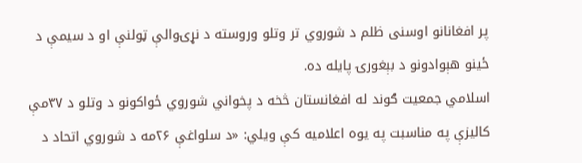پر افغانانو اوسنی ظلم د شوروي تر وتلو وروسته د نړۍوالې ټولنې او د سیمې د ځینو هېوادونو د بېغورۍ پایله ده.
اسلامي جمعیت ګوند له افغانستان څخه د پخواني شوروي ځواکونو د وتلو د ۳۷مې کالیزې په مناسبت په یوه اعلامیه کې ویلي: «د سلواغې ۲۶مه د شوروي اتحاد د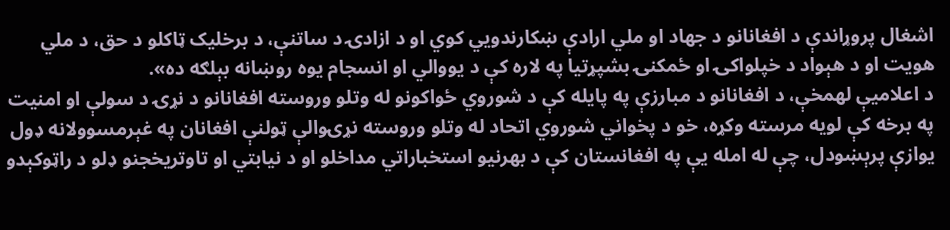اشغال پروړاندې د افغانانو د جهاد او ملي ارادې ښکارندویي کوي او د ازادۍ د ساتنې، د برخلیک ټاکلو د حق، د ملي هویت او د هېواد د خپلواکۍ او ځمکنۍ بشپړتیا په لاره کې د یووالي او انسجام یوه روښانه بېلګه ده».
د اعلامیې لهمخې، د افغانانو د مبارزې په پایله کې د شوروي ځواکونو له وتلو وروسته افغانانو د نړۍ د سولې او امنیت په برخه کې لویه مرسته وکړه، خو د پخواني شوروي اتحاد له وتلو وروسته نړۍوالې ټولنې افغانان په غېرمسوولانه ډول یوازې پرېښودل، چې له امله یې په افغانستان کې د بهرنیو استخباراتي مداخلو او د نیابتي او تاوتریخجنو ډلو د راټوکېدو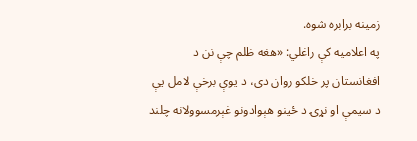زمینه برابره شوه.
په اعلامیه کې راغلي: «هغه ظلم چې نن د افغانستان پر خلکو روان دی، د یوې برخې لامل یې د سیمې او نړۍ د ځینو هېوادونو غېرمسوولانه چلند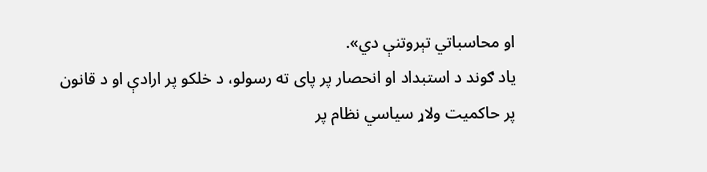او محاسباتي تېروتنې دي».
یاد ګوند د استبداد او انحصار پر پای ته رسولو، د خلکو پر ارادې او د قانون پر حاکمیت ولاړ سیاسي نظام پر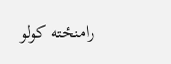رامنځته کولو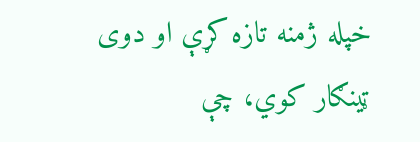خپله ژمنه تازه کړې او دوی ټینګار کوي، چې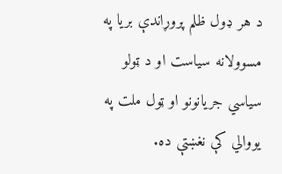د هر ډول ظلم پروړاندې بریا په مسوولانه سیاست او د ټولو سیاسي جریانونو او ټول ملت په یووالي کې نغښتې ده.